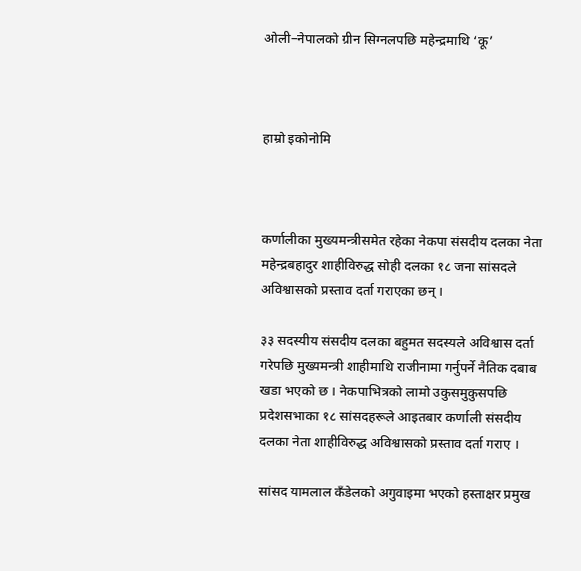ओली–नेपालको ग्रीन सिग्नलपछि महेन्द्रमाथि ‘कू’



हाम्रो इकोनोमि



कर्णालीका मुख्यमन्त्रीसमेत रहेका नेकपा संसदीय दलका नेता महेन्द्रबहादुर शाहीविरुद्ध सोही दलका १८ जना सांसदले अविश्वासको प्रस्ताव दर्ता गराएका छन् ।

३३ सदस्यीय संसदीय दलका बहुमत सदस्यले अविश्वास दर्ता गरेपछि मुख्यमन्त्री शाहीमाथि राजीनामा गर्नुपर्ने नैतिक दबाब खडा भएको छ । नेकपाभित्रको लामो उकुसमुकुसपछि प्रदेशसभाका १८ सांसदहरूले आइतबार कर्णाली संसदीय दलका नेता शाहीविरुद्ध अविश्वासको प्रस्ताव दर्ता गराए ।

सांसद यामलाल कँडेलको अगुवाइमा भएको हस्ताक्षर प्रमुख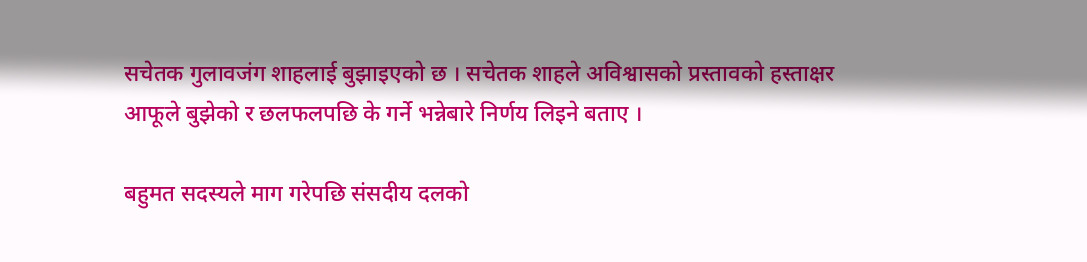सचेतक गुलावजंग शाहलाई बुझाइएको छ । सचेतक शाहले अविश्वासको प्रस्तावको हस्ताक्षर आफूले बुझेको र छलफलपछि के गर्ने भन्नेबारे निर्णय लिइने बताए ।

बहुमत सदस्यले माग गरेपछि संसदीय दलको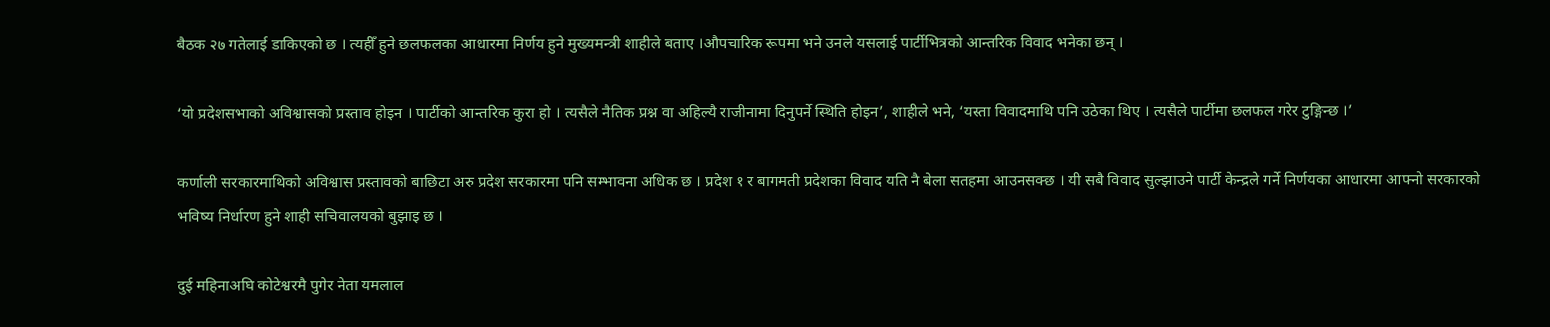बैठक २७ गतेलाई डाकिएको छ । त्यहीँ हुने छलफलका आधारमा निर्णय हुने मुख्यमन्त्री शाहीले बताए ।औपचारिक रूपमा भने उनले यसलाई पार्टीभित्रको आन्तरिक विवाद भनेका छन् ।

‘यो प्रदेशसभाको अविश्वासको प्रस्ताव होइन । पार्टीको आन्तरिक कुरा हो । त्यसैले नैतिक प्रश्न वा अहिल्यै राजीनामा दिनुपर्ने स्थिति होइन’, शाहीले भने, ‘यस्ता विवादमाथि पनि उठेका थिए । त्यसैले पार्टीमा छलफल गरेर टुङ्गिन्छ ।’

कर्णाली सरकारमाथिको अविश्वास प्रस्तावको बाछिटा अरु प्रदेश सरकारमा पनि सम्भावना अधिक छ । प्रदेश १ र बागमती प्रदेशका विवाद यति नै बेला सतहमा आउनसक्छ । यी सबै विवाद सुल्झाउने पार्टी केन्द्रले गर्ने निर्णयका आधारमा आफ्नो सरकारको भविष्य निर्धारण हुने शाही सचिवालयको बुझाइ छ ।

दुई महिनाअघि कोटेश्वरमै पुगेर नेता यमलाल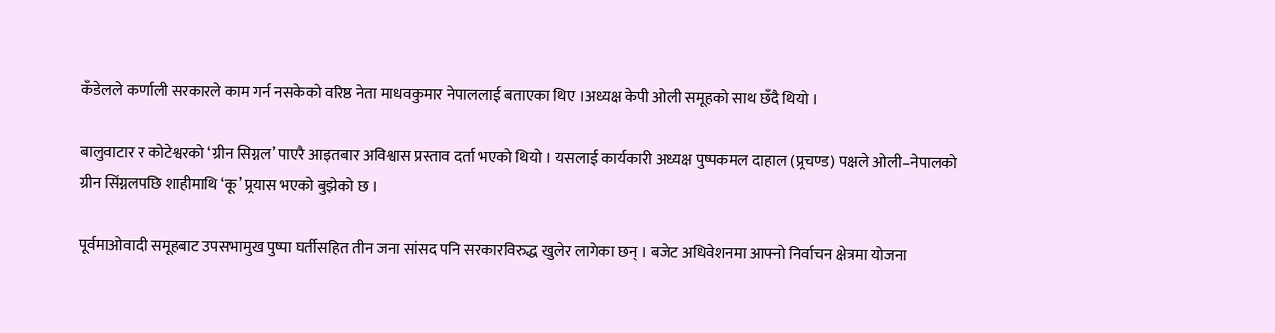कँडेलले कर्णाली सरकारले काम गर्न नसकेको वरिष्ठ नेता माधवकुमार नेपाललाई बताएका थिए ।अध्यक्ष केपी ओली समूहको साथ छँदै थियो ।

बालुवाटार र कोटेश्वरको ‘ग्रीन सिग्नल’ पाएरै आइतबार अविश्वास प्रस्ताव दर्ता भएको थियो । यसलाई कार्यकारी अध्यक्ष पुष्पकमल दाहाल (प्र्रचण्ड) पक्षले ओली–नेपालको ग्रीन सिंग्नलपछि शाहीमाथि ‘कू’ प्र्रयास भएको बुझेको छ ।

पूर्वमाओवादी समूहबाट उपसभामुख पुष्पा घर्तीसहित तीन जना सांसद पनि सरकारविरुद्ध खुलेर लागेका छन् । बजेट अधिवेशनमा आफ्नो निर्वाचन क्षेत्रमा योजना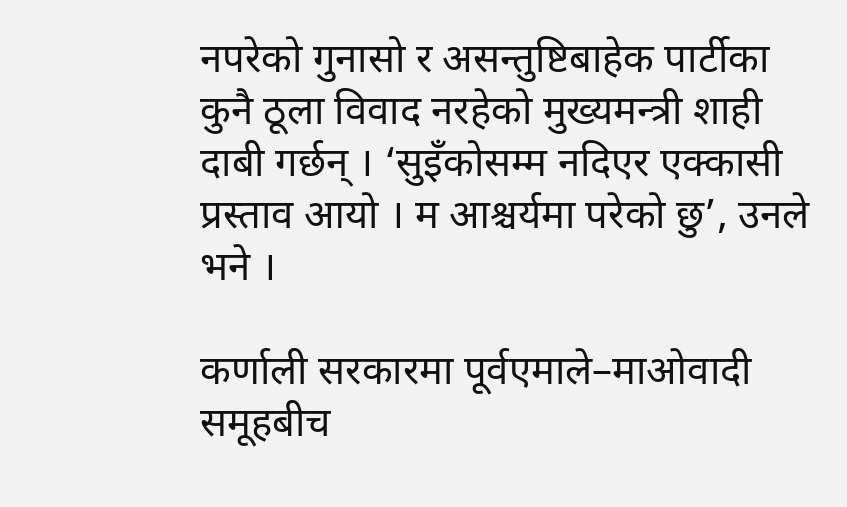नपरेको गुनासो र असन्तुष्टिबाहेक पार्टीका कुनै ठूला विवाद नरहेको मुख्यमन्त्री शाही दाबी गर्छन् । ‘सुइँकोसम्म नदिएर एक्कासी प्रस्ताव आयो । म आश्चर्यमा परेको छु’, उनले भने ।

कर्णाली सरकारमा पूर्वएमाले–माओवादी समूहबीच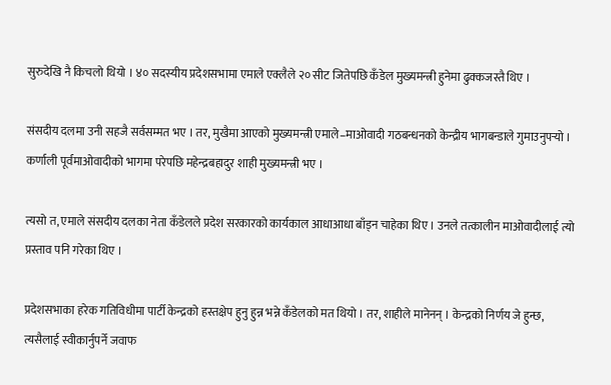सुरुदेखि नै किचलो थियो । ४० सदस्यीय प्रदेशसभामा एमाले एक्लैले २० सीट जितेपछि कँडेल मुख्यमन्त्री हुनेमा ढुक्कजस्तै थिए ।

संसदीय दलमा उनी सहजै सर्वसम्मत भए । तर, मुखैमा आएको मुख्यमन्त्री एमाले–माओवादी गठबन्धनको केन्द्रीय भागबन्डाले गुमाउनुपर्‍यो । कर्णाली पूर्वमाओवादीको भागमा परेपछि महेन्द्रबहादुर शाही मुख्यमन्त्री भए ।

त्यसो त, एमाले संसदीय दलका नेता कँडेलले प्रदेश सरकारको कार्यकाल आधाआधा बाँड्न चाहेका थिए । उनले तत्कालीन माओवादीलाई त्यो प्रस्ताव पनि गरेका थिए ।

प्रदेशसभाका हरेक गतिविधीमा पार्टी केन्द्रको हस्तक्षेप हुनु हुन्न भन्ने कँडेलको मत थियो । तर, शाहीले मानेनन् । केन्द्रको निर्णय जे हुन्छ, त्यसैलाई स्वीकार्नुपर्ने जवाफ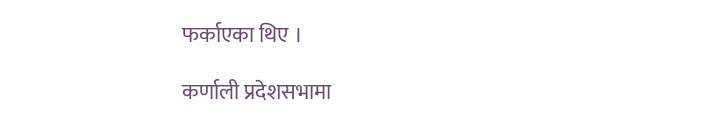फर्काएका थिए ।

कर्णाली प्रदेशसभामा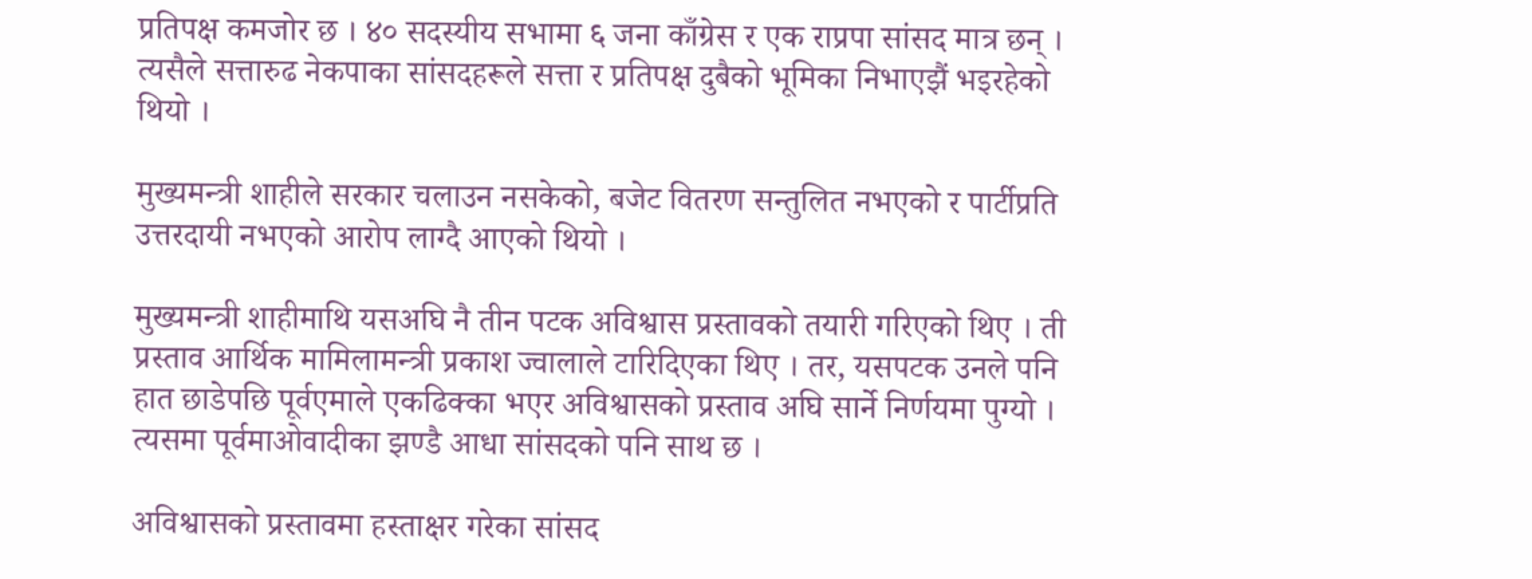प्रतिपक्ष कमजोर छ । ४० सदस्यीय सभामा ६ जना काँग्रेस र एक राप्रपा सांसद मात्र छन् । त्यसैले सत्तारुढ नेकपाका सांसदहरूले सत्ता र प्रतिपक्ष दुबैको भूमिका निभाएझैं भइरहेको थियो ।

मुख्यमन्त्री शाहीले सरकार चलाउन नसकेको, बजेट वितरण सन्तुलित नभएको र पार्टीप्रति उत्तरदायी नभएको आरोप लाग्दै आएको थियो ।

मुख्यमन्त्री शाहीमाथि यसअघि नै तीन पटक अविश्वास प्रस्तावको तयारी गरिएको थिए । ती प्रस्ताव आर्थिक मामिलामन्त्री प्रकाश ज्वालाले टारिदिएका थिए । तर, यसपटक उनले पनि हात छाडेपछि पूर्वएमाले एकढिक्का भएर अविश्वासको प्रस्ताव अघि सार्ने निर्णयमा पुग्यो । त्यसमा पूर्वमाओवादीका झण्डै आधा सांसदको पनि साथ छ ।

अविश्वासको प्रस्तावमा हस्ताक्षर गरेका सांसद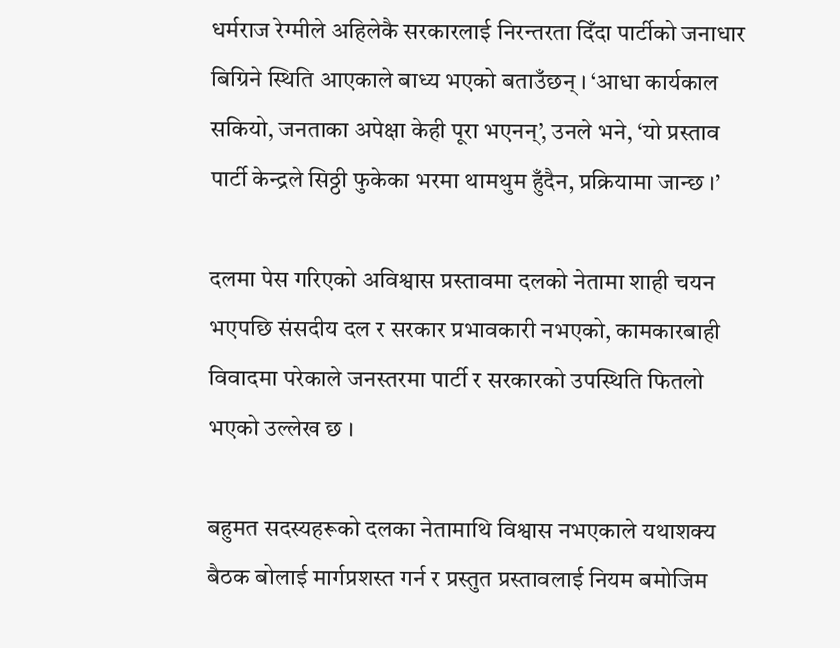धर्मराज रेग्मीले अहिलेकै सरकारलाई निरन्तरता दिँदा पार्टीको जनाधार बिग्रिने स्थिति आएकाले बाध्य भएको बताउँछन् । ‘आधा कार्यकाल सकियो, जनताका अपेक्षा केही पूरा भएनन्’, उनले भने, ‘यो प्रस्ताव पार्टी केन्द्रले सिठ्ठी फुकेका भरमा थामथुम हुँदैन, प्रक्रियामा जान्छ ।’

दलमा पेस गरिएको अविश्वास प्रस्तावमा दलको नेतामा शाही चयन भएपछि संसदीय दल र सरकार प्रभावकारी नभएको, कामकारबाही विवादमा परेकाले जनस्तरमा पार्टी र सरकारको उपस्थिति फितलो भएको उल्लेख छ ।

बहुमत सदस्यहरूको दलका नेतामाथि विश्वास नभएकाले यथाशक्य बैठक बोलाई मार्गप्रशस्त गर्न र प्रस्तुत प्रस्तावलाई नियम बमोजिम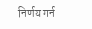निर्णय गर्न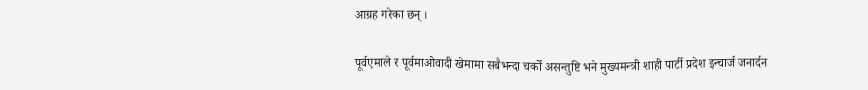आग्रह गरेका छन् ।

पूर्वएमाले र पूर्वमाओवादी खेमामा सबैभन्दा चर्को असन्तुष्टि भने मुख्यमन्त्री शाही पार्टी प्रदेश इन्चार्ज जनार्दन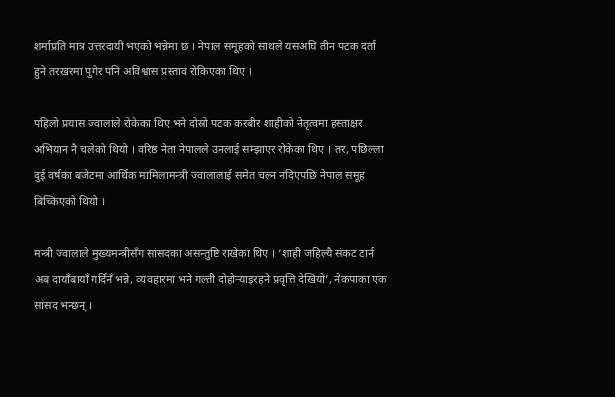शर्माप्रति मात्र उत्तरदायी भएको भन्नेमा छ । नेपाल समूहको साथले यसअघि तीन पटक दर्ता हुने तरखरमा पुगेर पनि अविश्वास प्रस्ताव रोकिएका थिए ।

पहिलो प्रयास ज्वालाले रोकेका थिए भने दोस्रो पटक करबीर शाहीको नेतृत्वमा हस्ताक्षर अभियान नै चलेको थियो । वरिष्ठ नेता नेपालले उनलाई सम्झाएर रोकेका थिए । तर, पछिल्ला दुई वर्षका बजेटमा आर्थिक मामिलामन्त्री ज्वालालाई समेत चल्न नदिएपछि नेपाल समूह बिच्किएको थियो ।

मन्त्री ज्वालाले मुख्यमन्त्रीसँग सांसदका असन्तुष्टि राखेका थिए । ‘शाही जहिल्यै संकट टार्न अब दायाँबायाँ गर्दिनँ भन्ने, व्यवहारमा भने गल्ती दोहोर्‍याइरहने प्रवृत्ति देखियो’, नेकपाका एक सांसद भन्छन् ।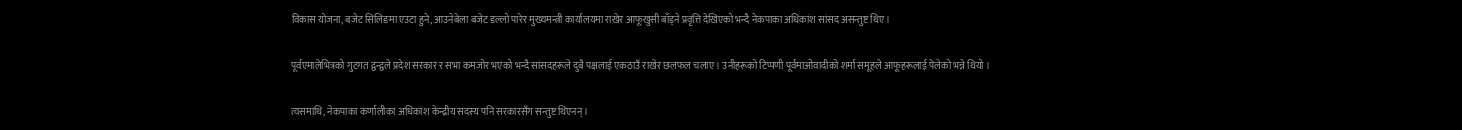विकास योजना, बजेट सिलिङमा एउटा हुने, आउनेबेला बजेट डल्लो पारेर मुख्यमन्त्री कार्यालयमा राखेर आफूखुसी बाँड्ने प्रवृत्ति देखिएको भन्दै नेकपाका अधिकांश सांसद असन्तुष्ट थिए ।

पूर्वएमालेभित्रको गुटगत द्वन्द्वले प्रदेश सरकार र सभा कमजोर भएको भन्दै सांसदहरूले दुबै पक्षलाई एकठाउँ राखेर छलफल चलाए । उनीहरूको टिप्पणी पूर्वमाओवादीको शर्मा समूहले आफूहरूलाई पेलेको भन्ने थियो ।

त्यसमाथि, नेकपाका कर्णालीका अधिकांश केन्द्रीय सदस्य पनि सरकारसँग सन्तुष्ट थिएनन् ।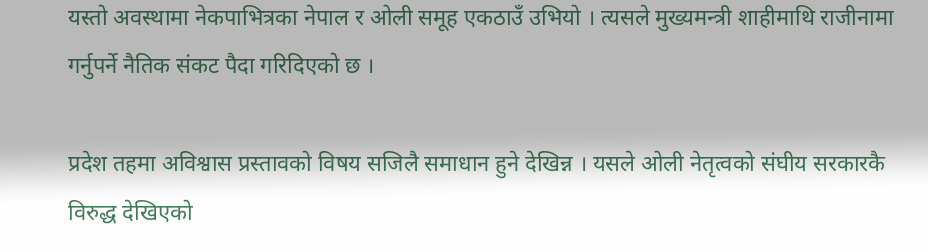यस्तो अवस्थामा नेकपाभित्रका नेपाल र ओली समूह एकठाउँ उभियो । त्यसले मुख्यमन्त्री शाहीमाथि राजीनामा गर्नुपर्ने नैतिक संकट पैदा गरिदिएको छ ।

प्रदेश तहमा अविश्वास प्रस्तावको विषय सजिलै समाधान हुने देखिन्न । यसले ओली नेतृत्वको संघीय सरकारकै विरुद्ध देखिएको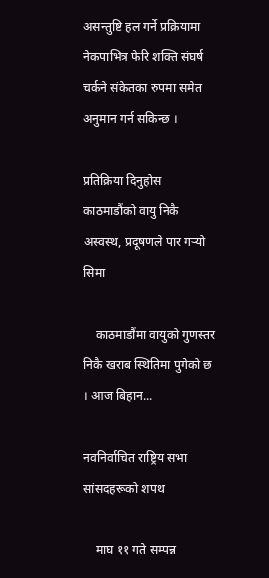असन्तुष्टि हल गर्ने प्रक्रियामा नेकपाभित्र फेरि शक्ति संघर्ष चर्कने संकेतका रुपमा समेत अनुमान गर्न सकिन्छ ।

प्रतिक्रिया दिनुहोस
काठमाडौंको वायु निकै अस्वस्थ, प्रदूषणले पार गर्‍यो सिमा

    काठमाडौंमा वायुको गुणस्तर निकै खराब स्थितिमा पुगेको छ । आज बिहान...

नवनिर्वाचित राष्ट्रिय सभा सांसदहरूको शपथ

    माघ ११ गते सम्पन्न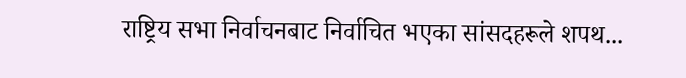राष्ट्रिय सभा निर्वाचनबाट निर्वाचित भएका सांसदहरूले शपथ...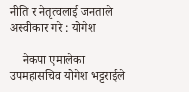नीति र नेतृत्वलाई जनताले अस्वीकार गरे : योगेश

    नेकपा एमालेका उपमहासचिव योगेश भट्टराईले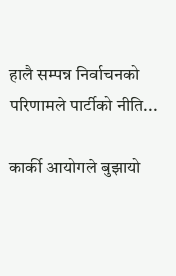हालै सम्पन्न निर्वाचनको परिणामले पार्टीको नीति...

कार्की आयोगले बुझायो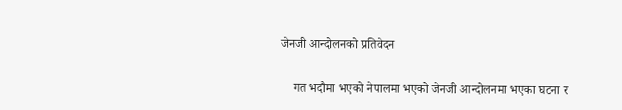जेनजी आन्दोलनको प्रतिवेदन

    गत भदौमा भएको नेपालमा भएको जेनजी आन्दोलनमा भएका घटना र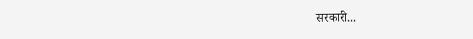सरकारी...